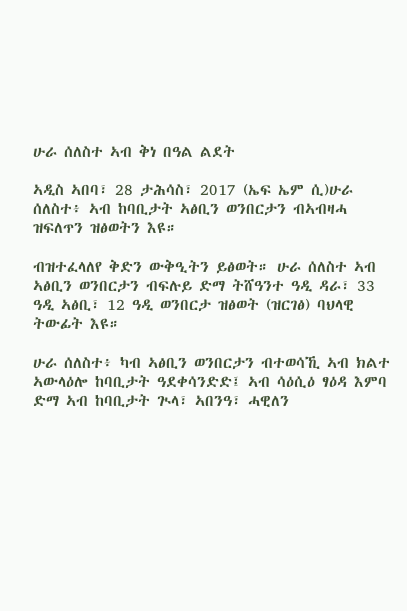ሁራ ሰለስተ ኣብ ቅነ በዓል ልደት

ኣዲስ ኣበባ፣ 28 ታሕሳስ፣ 2017 (ኤፍ ኤም ሲ)ሁራ ሰለስተ፥ ኣብ ከባቢታት ኣፅቢን ወንበርታን ብኣብዛሓ ዝፍለጥን ዝፅወትን እዩ።

ብዝተፈላለየ ቅድን ውቅዒትን ይፅወት። ሁራ ሰለስተ ኣብ ኣፅቢን ወንበርታን ብፍሉይ ድማ ትሸዓንተ ዓዲ ዳራ፣ 33 ዓዲ ኣፅቢ፣ 12 ዓዲ ወንበርታ ዝፅወት (ዝርገፅ) ባህላዊ ትውፊት እዩ።

ሁራ ሰለስተ፥ ካብ ኣፅቢን ወንበርታን ብተወሳኺ ኣብ ክልተ ኣውላዕሎ ከባቢታት ዓደቀሳንድድ፤ ኣብ ሳዕሲዕ ፃዕዳ እምባ ድማ ኣብ ከባቢታት ጒላ፣ ኣበንዓ፣ ሓዊለን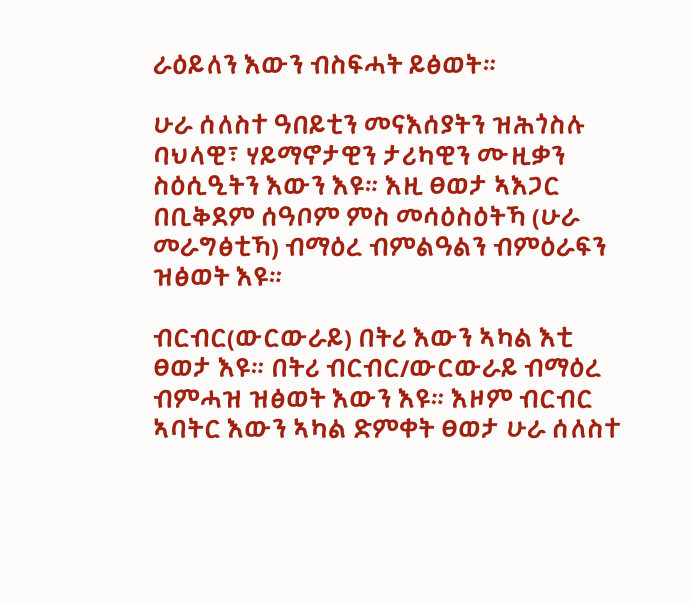ራዕይለን እውን ብስፍሓት ይፅወት።

ሁራ ሰለስተ ዓበይቲን መናእሰያትን ዝሕጎስሉ ባህላዊ፣ ሃይማኖታዊን ታሪካዊን ሙዚቃን ስዕሲዒትን እውን እዩ። እዚ ፀወታ ኣእጋር በቢቅደም ሰዓቦም ምስ መሳዕስዕትኻ (ሁራ መራግፅቲኻ) ብማዕረ ብምልዓልን ብምዕራፍን ዝፅወት እዩ።

ብርብር(ውርውራይ) በትሪ እውን ኣካል እቲ ፀወታ እዩ። በትሪ ብርብር/ውርውራይ ብማዕረ ብምሓዝ ዝፅወት እውን እዩ። እዞም ብርብር ኣባትር እውን ኣካል ድምቀት ፀወታ ሁራ ሰለስተ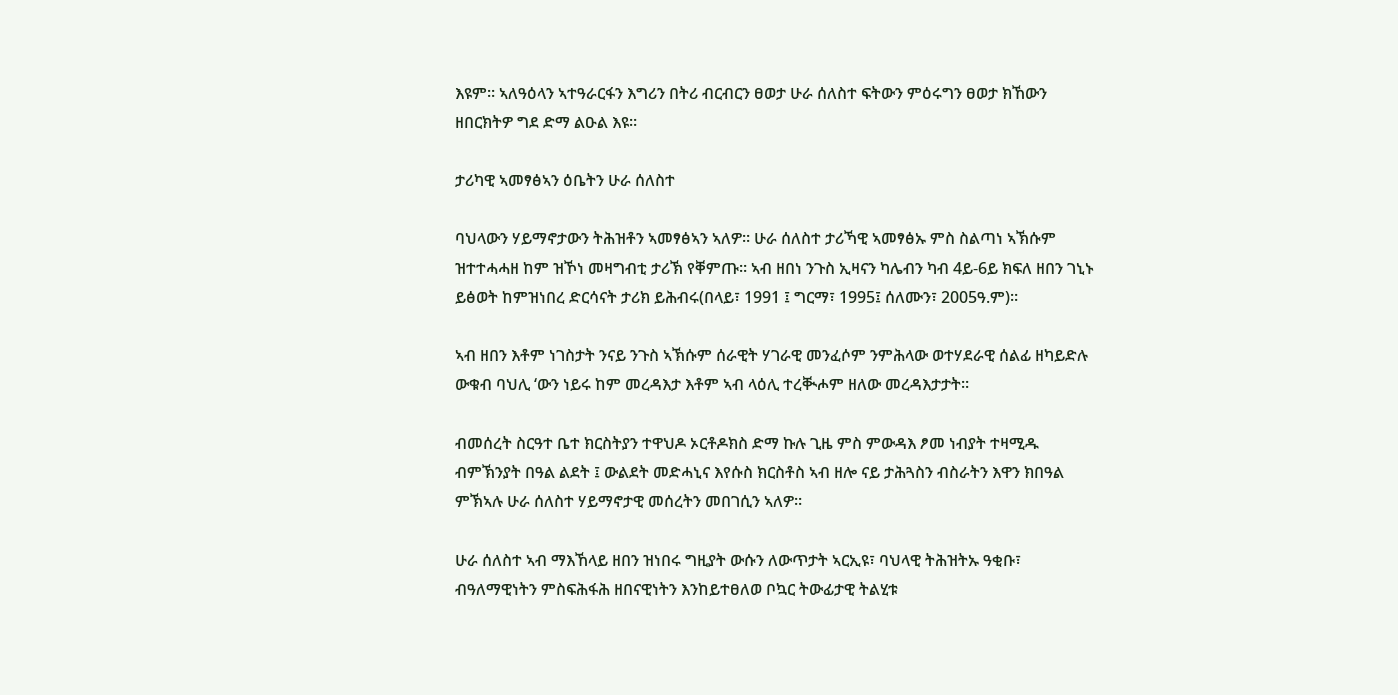እዩም። ኣለዓዕላን ኣተዓራርፋን እግሪን በትሪ ብርብርን ፀወታ ሁራ ሰለስተ ፍትውን ምዕሩግን ፀወታ ክኸውን ዘበርክትዎ ግደ ድማ ልዑል እዩ።

ታሪካዊ ኣመፃፅኣን ዕቤትን ሁራ ሰለስተ

ባህላውን ሃይማኖታውን ትሕዝቶን ኣመፃፅኣን ኣለዎ። ሁራ ሰለስተ ታሪኻዊ ኣመፃፅኡ ምስ ስልጣነ ኣኽሱም ዝተተሓሓዘ ከም ዝኾነ መዛግብቲ ታሪኽ የቐምጡ። ኣብ ዘበነ ንጉስ ኢዛናን ካሌብን ካብ 4ይ-6ይ ክፍለ ዘበን ገኒኑ ይፅወት ከምዝነበረ ድርሳናት ታሪክ ይሕብሩ(በላይ፣ 1991 ፤ ግርማ፣ 1995፤ ሰለሙን፣ 2005ዓ.ም)።

ኣብ ዘበን እቶም ነገስታት ንናይ ንጉስ ኣኽሱም ሰራዊት ሃገራዊ መንፈሶም ንምሕላው ወተሃደራዊ ሰልፊ ዘካይድሉ ውቁብ ባህሊ ‘ውን ነይሩ ከም መረዳእታ እቶም ኣብ ላዕሊ ተረቚሖም ዘለው መረዳእታታት።

ብመሰረት ስርዓተ ቤተ ክርስትያን ተዋህዶ ኦርቶዶክስ ድማ ኩሉ ጊዜ ምስ ምውዳእ ፆመ ነብያት ተዛሚዱ ብምኽንያት በዓል ልደት ፤ ውልደት መድሓኒና እየሱስ ክርስቶስ ኣብ ዘሎ ናይ ታሕጓስን ብስራትን እዋን ክበዓል ምኽኣሉ ሁራ ሰለስተ ሃይማኖታዊ መሰረትን መበገሲን ኣለዎ።

ሁራ ሰለስተ ኣብ ማእኸላይ ዘበን ዝነበሩ ግዚያት ውሱን ለውጥታት ኣርኢዩ፣ ባህላዊ ትሕዝትኡ ዓቂቡ፣ ብዓለማዊነትን ምስፍሕፋሕ ዘበናዊነትን እንከይተፀለወ ቦኳር ትውፊታዊ ትልሂቱ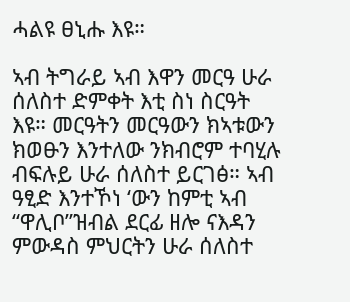ሓልዩ ፀኒሑ እዩ።

ኣብ ትግራይ ኣብ እዋን መርዓ ሁራ ሰለስተ ድምቀት እቲ ስነ ስርዓት እዩ። መርዓትን መርዓውን ክኣቱውን ክወፁን እንተለው ንክብሮም ተባሂሉ ብፍሉይ ሁራ ሰለስተ ይርገፅ። ኣብ ዓፂድ እንተኾነ ‘ውን ከምቲ ኣብ “ዋሊቦ”ዝብል ደርፊ ዘሎ ናእዳን ምውዳስ ምህርትን ሁራ ሰለስተ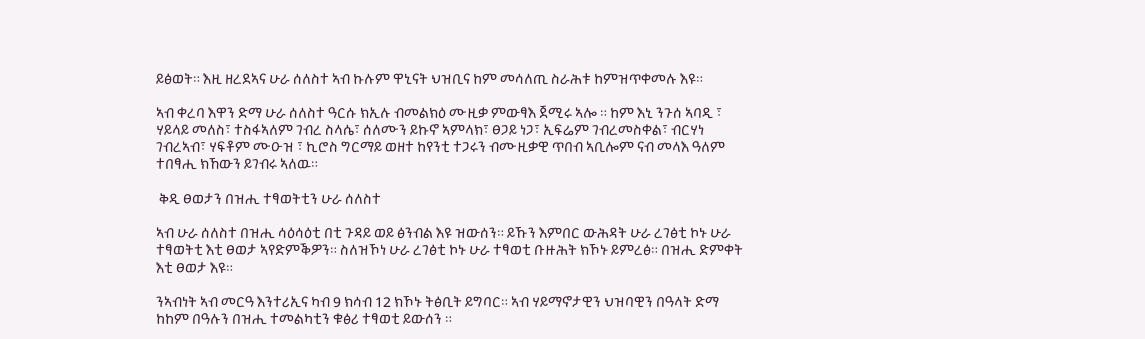ይፅወት። እዚ ዘረደኣና ሁራ ሰለስተ ኣብ ኩሉም ዋኒናት ህዝቢና ከም መሳለጢ ስራሕቱ ከምዝጥቀመሉ እዩ።

ኣብ ቀረባ እዋን ድማ ሁራ ሰለስተ ዓርሱ ክኢሉ ብመልክዕ ሙዚቃ ምውፃእ ጀሚሩ ኣሎ ። ከም እኒ ንጉሰ ኣባዲ ፣ ሃይላይ መለስ፣ ተስፋኣለም ገብረ ስላሴ፣ ሰለሙን ይኩኖ ኣምላክ፣ ፀጋይ ነጋ፣ ኢፍሬም ገብረመስቀል፣ ብርሃነ ገብረኣብ፣ ሃፍቶም ሙዑዝ ፣ ኪሮስ ግርማይ ወዘተ ከየንቲ ተጋሩን ብሙዚቃዊ ጥበብ ኣቢሎም ናብ መላእ ዓለም ተበፃሒ ክኸውን ይገብሩ ኣለዉ።

 ቅዲ ፀወታን በዝሒ ተፃወትቲን ሁራ ሰለስተ

ኣብ ሁራ ሰለስተ በዝሒ ሳዕሳዕቲ በቲ ጉዳይ ወይ ፅንብል እዩ ዝውሰን። ይኹን እምበር ውሕዳት ሁራ ረገፅቲ ኮኑ ሁራ ተፃወትቲ እቲ ፀወታ ኣየድምቕዎን። ስለዝኾነ ሁራ ረገፅቲ ኮኑ ሁራ ተፃወቲ ቡዙሕት ክኾኑ ይምረፅ። በዝሒ ድምቀት እቲ ፀወታ እዩ።

ንኣብነት ኣብ መርዓ እንተሪኢና ካብ 9 ክሳብ 12 ክኾኑ ትፅቢት ይግባር። ኣብ ሃይማኖታዊን ህዝባዊን በዓላት ድማ ከከም በዓሉን በዝሒ ተመልካቲን ቁፅሪ ተፃወቲ ይውሰን ።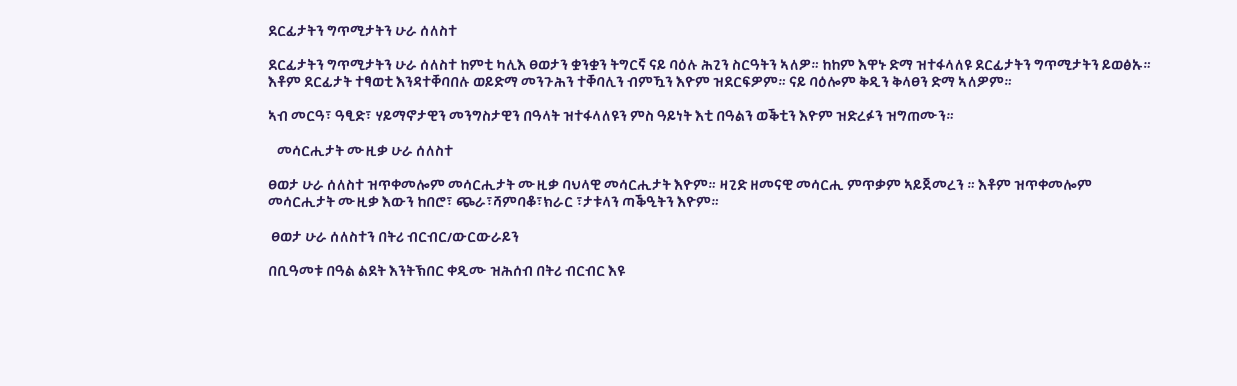ደርፊታትን ግጥሚታትን ሁራ ሰለስተ

ደርፊታትን ግጥሚታትን ሁራ ሰለስተ ከምቲ ካሊእ ፀወታን ቋንቋን ትግርኛ ናይ ባዕሉ ሕጊን ስርዓትን ኣለዎ። ከከም እዋኑ ድማ ዝተፋላለዩ ደርፊታትን ግጥሚታትን ይወፅኡ። እቶም ደርፊታት ተፃወቲ እንዳተቐባበሉ ወይድማ መንጉሕን ተቐባሊን ብምዃን እዮም ዝደርፍዎም። ናይ ባዕሎም ቅዲን ቅላፀን ድማ ኣለዎም።

ኣብ መርዓ፣ ዓፂድ፣ ሃይማኖታዊን መንግስታዊን በዓላት ዝተፋላለዩን ምስ ዓይነት እቲ በዓልን ወቕቲን እዮም ዝድረፉን ዝግጠሙን።

   መሳርሒታት ሙዚቃ ሁራ ሰለስተ

ፀወታ ሁራ ሰለስተ ዝጥቀመሎም መሳርሒታት ሙዚቃ ባህላዊ መሳርሒታት እዮም። ዛጊድ ዘመናዊ መሳርሒ ምጥቃም ኣይጀመረን ። እቶም ዝጥቀመሎም መሳርሒታት ሙዚቃ እውን ከበሮ፣ ጭራ፣ሻምባቆ፣ክራር ፣ታቱላን ጣቕዒትን እዮም።

 ፀወታ ሁራ ሰለስተን በትሪ ብርብር/ውርውራይን

በቢዓመቱ በዓል ልደት እንትኽበር ቀዲሙ ዝሕሰብ በትሪ ብርብር እዩ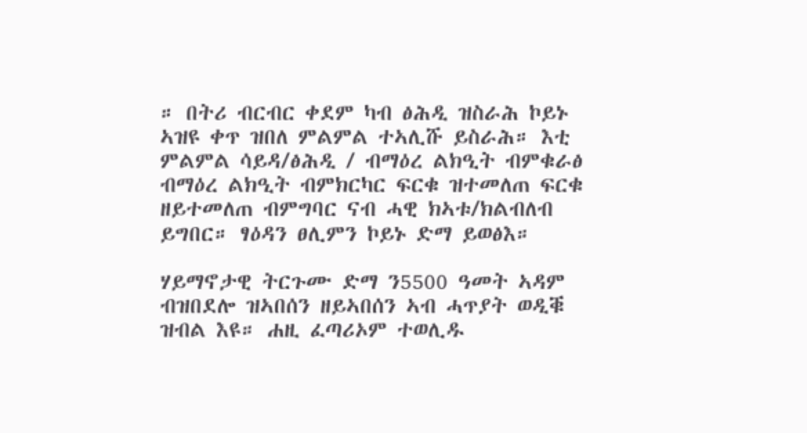። በትሪ ብርብር ቀደም ካብ ፅሕዲ ዝስራሕ ኮይኑ ኣዝዩ ቀጥ ዝበለ ምልምል ተኣሊሹ ይስራሕ። እቲ ምልምል ሳይዳ/ፅሕዲ / ብማዕረ ልክዒት ብምቁራፅ ብማዕረ ልክዒት ብምክርካር ፍርቁ ዝተመለጠ ፍርቁ ዘይተመለጠ ብምግባር ናብ ሓዊ ክኣቱ/ክልብለብ ይግበር። ፃዕዳን ፀሊምን ኮይኑ ድማ ይወፅእ።

ሃይማኖታዊ ትርጉሙ ድማ ን5500 ዓመት ኣዳም ብዝበደሎ ዝኣበሰን ዘይኣበሰን ኣብ ሓጥያት ወዲቑ ዝብል እዩ። ሐዚ ፈጣሪኦም ተወሊዱ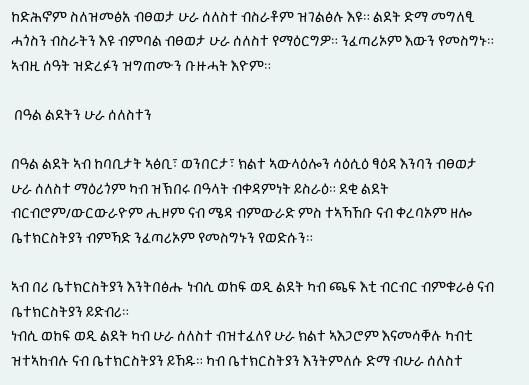ከድሕኖም ስለዝመፅአ ብፀወታ ሁራ ሰለስተ ብስራቶም ዝገልፅሉ እዩ። ልደት ድማ መግለፂ ሓጎስን ብስራትን እዩ ብምባል ብፀወታ ሁራ ሰለስተ የማዕርግዎ። ንፈጣሪኦም እውን የመስግኑ። ኣብዚ ሰዓት ዝድረፉን ዝግጠሙን ቡዙሓት እዮም።

 በዓል ልደትን ሁራ ሰለስተን

በዓል ልደት ኣብ ከባቢታት ኣፅቢ፣ ወንበርታ፣ ክልተ ኣውላዕሎን ሳዕሲዕ ፃዕዳ እንባን ብፀወታ ሁራ ሰለስተ ማዕሪጎም ካብ ዝኽበሩ በዓላት ብቀዳምነት ይስራዕ። ደቂ ልደት ብርብሮም/ውርውራዮም ሒዞም ናብ ሜዳ ብምውራድ ምስ ተኣኻኸቡ ናብ ቀረባኦም ዘሎ ቤተክርስትያን ብምኻድ ንፈጣሪኦም የመስግኑን የወድሱን።

ኣብ በሪ ቤተክርስትያን እንትበፅሑ ነብሲ ወከፍ ወዲ ልደት ካብ ጫፍ እቲ ብርብር ብምቁራፅ ናብ ቤተክርስትያን ይድብሪ።
ነብሲ ወከፍ ወዲ ልደት ካብ ሁራ ሰለስተ ብዝተፈለየ ሁራ ክልተ ኣእጋሮም እናመሳቐሉ ካብቲ ዝተኣከብሉ ናብ ቤተክርስትያን ይኸዱ። ካብ ቤተክርስትያን እንትምለሱ ድማ ብሁራ ሰለስተ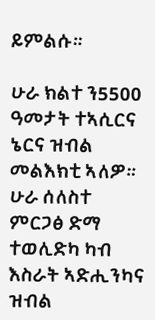ይምልሱ።

ሁራ ክልተ ን5500 ዓመታት ተኣሲርና ኔርና ዝብል መልእክቲ ኣለዎ። ሁራ ሰለስተ ምርጋፅ ድማ ተወሊድካ ካብ እስራት ኣድሒንካና ዝብል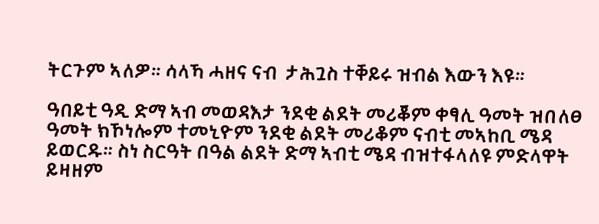ትርጉም ኣለዎ። ሳላኻ ሓዘና ናብ  ታሕጓስ ተቐይሩ ዝብል እውን እዩ።

ዓበይቲ ዓዲ ድማ ኣብ መወዳእታ ንደቂ ልደት መሪቖም ቀፃሊ ዓመት ዝበለፀ ዓመት ክኾነሎም ተመኒዮም ንደቂ ልደት መሪቆም ናብቲ መኣከቢ ሜዳ ይወርዱ። ስነ ስርዓት በዓል ልደት ድማ ኣብቲ ሜዳ ብዝተፋላለዩ ምድላዋት ይዛዘም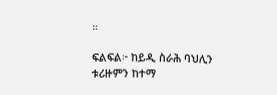።

ፍልፍል፦ ከይዲ ስራሕ ባህሊን ቱሪዙምን ከተማ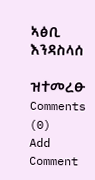ኣፅቢ እንዳስላሰ

ዝተመረፁ
Comments (0)
Add Comment